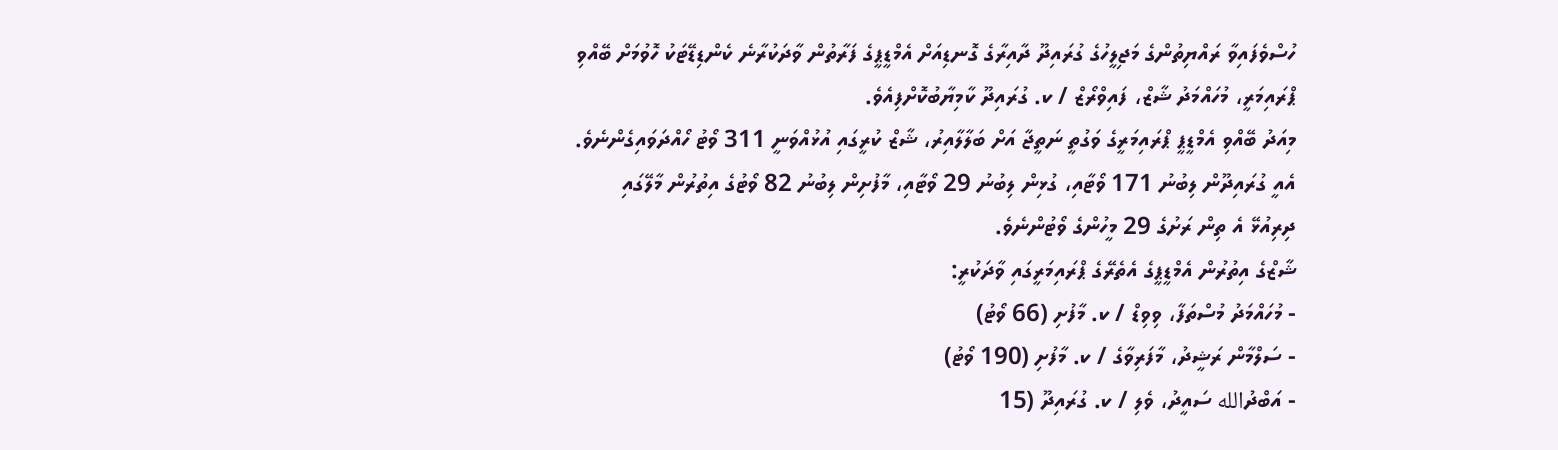ހުސްވެފައިވާ ރައްޔިތުންގެ މަޖިލީހުގެ ގުރައިދޫ ދާއިރާގެ ގޮނޑިއަށް އެމްޑީޕީގެ ފަރާތުން ވާދަކުރާނެ ކެންޑިޑޭޓަކު ހޮވުމަށް ބޭއްވި ޕްރައިމަރީ، މުހައްމަދު ޝާޒް، ފައިވްރޯޒް / ކ. ގުރައިދޫ ކާމިޔާބުކޮށްފިއެވެ.
މިއަދު ބޭއްވި އެމްޑީޕީ ޕްރައިމަރީގެ ވަގުތީ ނަތީޖާ އަށް ބަލާލާއިރު، ޝާޒް ކުރީގައި އުޅުއްވަނީ 311 ވޯޓު ހޯއްދަވައިގެންނެވެ. އެއީ ގުރައިދޫން ލިބުނު 171 ވޯޓާއި، ގުޅިން ލިބުނު 29 ވޯޓާއި، މާފުށިން ލިބުނު 82 ވޯޓުގެ އިތުރުން މާލޭގައި ދިރިއުޅޭ އެ ތިން ރަށުގެ 29 މީހުންގެ ވޯޓުންނެވެ.
ޝާޒްގެ އިތުރުން އެމްޑީޕީގެ އެތެރޭގެ ޕްރައިމަރީގައި ވާދަކުރީ:
- މުހައްމަދު މުސްތަފާ، ވިވިޑް / ކ. މާފުށި (66 ވޯޓު)
- ސަލްމާން ރަޝީދު، މާފަރިވާގެ / ކ. މާފުށި (190 ވޯޓު)
- އަބްދުالله ސައީދު، ވެލި / ކ. ގުރައިދޫ (15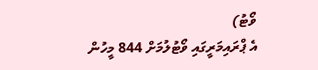ވޯޓު)
އެ ޕްރައިމަރީގައި ވޯޓުލުމަށް 844 މީހުން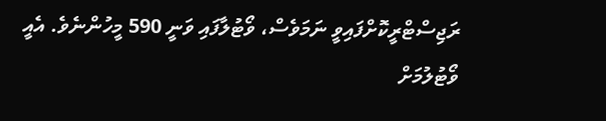ރަޖިސްޓްރީކޮށްފައިވީ ނަމަވެސް، ވޯޓުލާފައި ވަނީ 590 މީހުންނެވެ. އެއީ ވޯޓުލުމަށް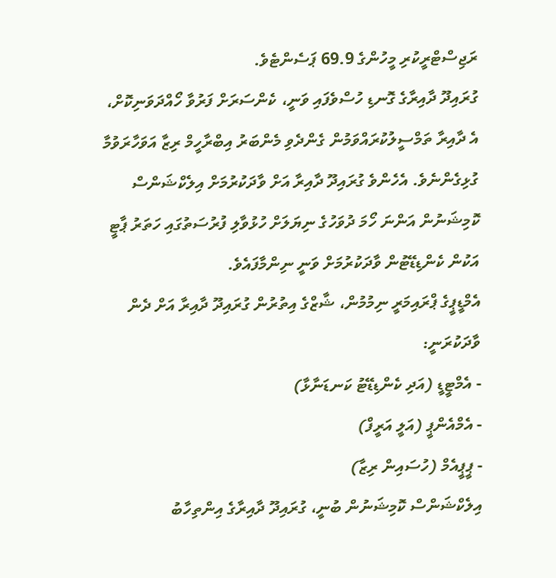ރަޖިސްޓްރީކުރި މީހުންގެ 69.9 ޕަސެންޓެވެ.
ގުރައިދޫ ދާއިރާގެ ގޮނޑި ހުސްވެފައި ވަނީ، ކެންސަރަށް ފަރުވާ ހޯއްދަވަނިކޮށް، އެ ދާއިރާ ތަމްސީލުކުރައްވަމުން ގެންދެވި މެންބަރު އިބްރާހީމް ރިޒާ އަވަހާރަވުމާ ގުޅިގެންނެވެ. އެހެންވެ ގުރައިދޫ ދާއިރާ އަށް ވާދަކުރުމަށް އިލެކްޝަންސް ކޮމިޝަނުން އަންނަ ހޯމަ ދުވަހުގެ ނިޔަލަށް ހުޅުވާލި ފުރުސަތުގައި ހަތަރު ޕާޓީ އަކުން ކެންޑިޑޭޓުން ވާދަކުރުމަށް ވަނީ ނިންމާފައެވެ.
އެމްޑީޕީގެ ޕްރައިމަރީ ނިމުމުން، ޝާޒްގެ އިތުރުން ގުރައިދޫ ދާއިރާ އަށް ދެން ވާދަކުރަނީ:
- އެމްޓީޑީ (އަދި ކެންޑިޑޭޓު ކަނޑަނާޅާ)
- އެމްއެންޕީ (އަލީ އަރީފް)
- ޕީޕީއެމް (ހުސައިން ރިޒާ)
އިލެކްޝަންސް ކޮމިޝަނުން ބުނީ، ގުރައިދޫ ދާއިރާގެ އިންތިހާބު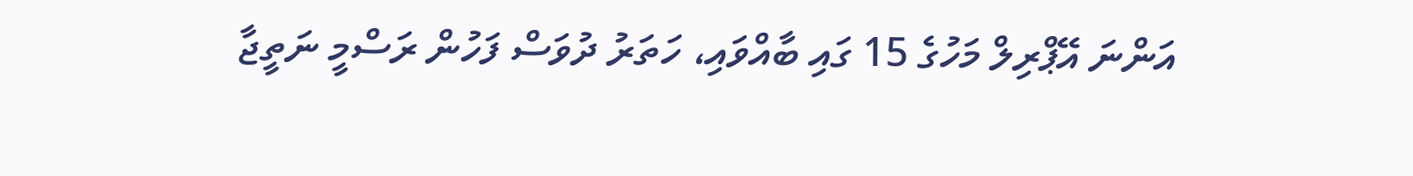އަންނަ އޭޕްރިލް މަހުގެ 15 ގައި ބާއްވައި، ހަތަރު ދުވަސް ފަހުން ރަސްމީ ނަތީޖާ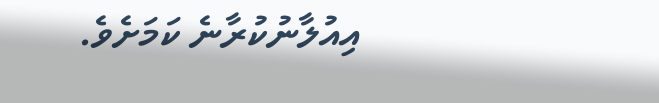އިއުލާނުކުރާނެ ކަމަށެވެ.